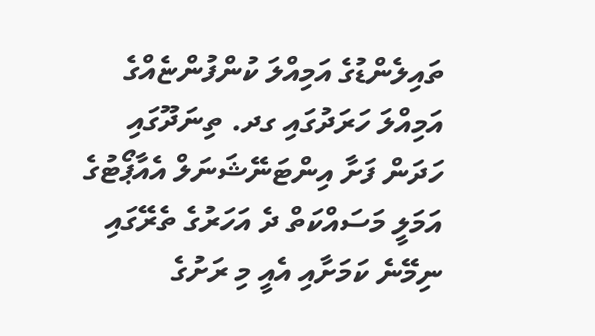ތައިލެންޑުގެ އަމިއްލަ ކުންފުންޏެއްގެ އަމިއްލަ ހަރަދުގައި ގދ. ތިނަދޫގައި ހަދަން ފަށާ އިންޓަނޭޝަނަލް އެއާޕޯޓުގެ އަމަލީ މަސައްކަތް ދެ އަހަރުގެ ތެރޭގައި ނިމޭނެ ކަމަށާއި އެއީ މި ރަށުގެ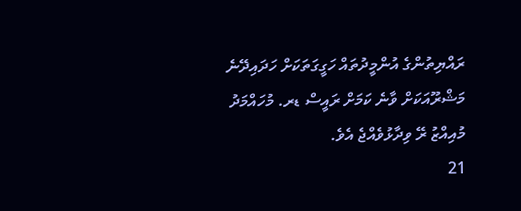ރައްޔިތުންގެ އުންމީދުތައް ހަގީގަތަކަށް ހަދައިދޭނެ މަޝްރޫއަކަށް ވާނެ ކަމަށް ރައީސް ޑރ. މުހައްމަދު މުއިއްޒު ރޭ ވިދާޅުވެއްޖެ އެވެ.
21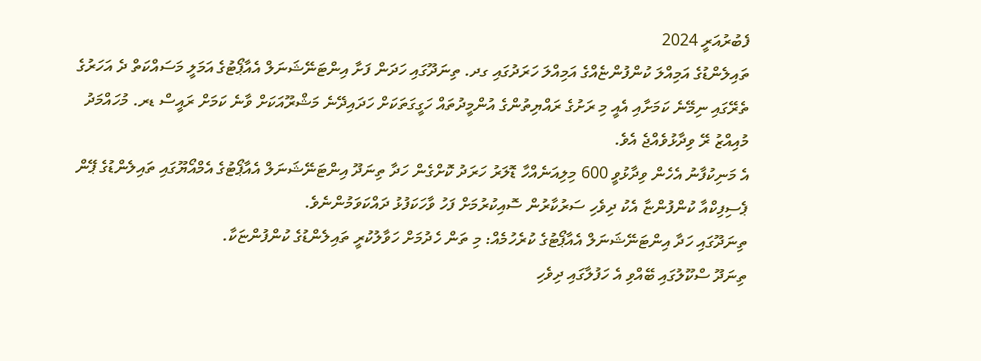ފެބުރުއަރީ 2024
ތައިލެންޑުގެ އަމިއްލަ ކުންފުންޏެއްގެ އަމިއްލަ ހަރަދުގައި ގދ. ތިނަދޫގައި ހަދަން ފަށާ އިންޓަނޭޝަނަލް އެއާޕޯޓުގެ އަމަލީ މަސައްކަތް ދެ އަހަރުގެ ތެރޭގައި ނިމޭނެ ކަމަށާއި އެއީ މި ރަށުގެ ރައްޔިތުންގެ އުންމީދުތައް ހަގީގަތަކަށް ހަދައިދޭނެ މަޝްރޫއަކަށް ވާނެ ކަމަށް ރައީސް ޑރ. މުހައްމަދު މުއިއްޒު ރޭ ވިދާޅުވެއްޖެ އެވެ.
އެ މަނިކުފާނު އެހެން ވިދާޅުވީ 600 މިލިއަނެއްހާ ޑޮލަރު ހަރަދު ކޮށްގެން ހަދާ ތިނަދޫ އިންޓަނޭޝަނަލް އެއާޕޯޓުގެ އެމްއޯޔޫގައި ތައިލެންޑުގެ ޕޭން ޕެސިފިކްއާ ކުންފުންޏާ އެކު ދިވެހި ސަރުކާރުން ސޮއިކުރުމަށް ފަހު ވާހަކަފުޅު ދައްކަވަމުންނެވެ.
ތިނަދޫގައި ހަދާ އިންޓަނޭޝަނަލް އެއާޕޯޓުގެ ކުރެހުމެއް: މި ތަން ހެދުމަށް ހަވާލުކުރީ ތައިލެންޑުގެ ކުންފުންޏަކާ.
ތިނަދޫ ސްކޫލުގައި ބޭއްވި އެ ހަފުލާގައި ދިވެހި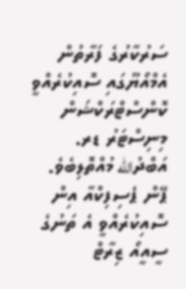ސަރުކާރުގެ ފަރާތުން އެމްއޯޔޫގައި ސޮއިކުރެއްވީ ކޮންސްޓްރަކްޝަން މިނިސްޓަރު ޑރ. އަބްދުالله މުއްތޮލިބެވެ. ޕޭން ޕެސިފިކްއާ އިން ސޮއިކުރެއްވީ އެ ތަނުގެ ސީއީއޯ ޒިރާޓް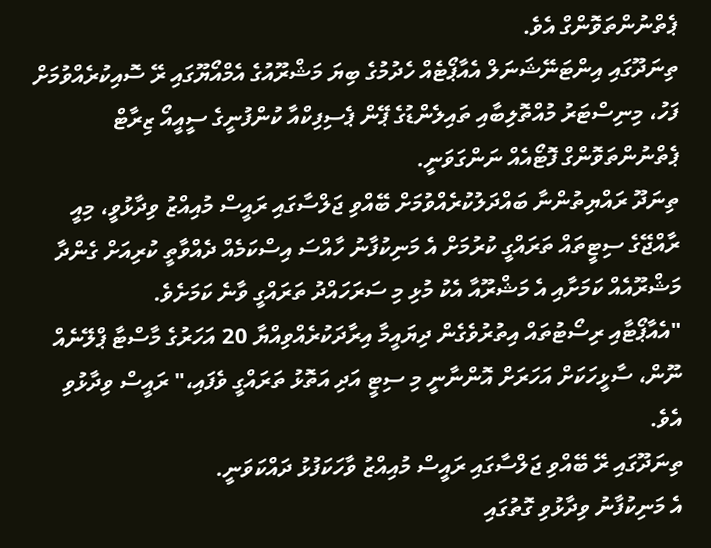ޕެތްނުންތަވޮންގް އެވެ.
ތިނަދޫގައި އިންޓަނޭޝަނަލް އެއާޕޯޓެއް ހެދުމުގެ ބިޔަ މަޝްރޫއުގެ އެމްއޯޔޫގައި ރޭ ސޮއިކުރެއްވުމަށް ފަހު، މިނިސްޓަރު މުއްތޮލިބާއި ތައިލެންޑުގެ ޕޭން ޕެސިފިކްއާ ކުންފުނީގެ ސީއީއޯ ޒިރާޓް ޕެތްނުންތަވޮންގް ފޮޓޯއެއް ނަންގަވަނީ.
ތިނަދޫ ރައްޔިތުންނާ ބައްދަލުކުރެއްވުމަށް ބޭއްވި ޖަލްސާގައި ރައީސް މުއިއްޒު ވިދާޅުވީ، މިއީ ރާއްޖޭގެ ސިޓީތައް ތަރައްގީ ކުރުމަށް އެ މަނިކުފާނު ހާއްސަ އިސްކަމެއް ދެއްވާތީ ކުރިއަށް ގެންދާ މަޝްރޫއެއް ކަމަށާއި އެ މަޝްރޫއާ އެކު މުޅި މި ސަރަހައްދު ތަރައްގީ ވާނެ ކަމަށެވެ.
"އެއާޕޯޓާއި ރިސޯޓުތައް އިތުރުވެގެން ދިޔައީމާ އިރާދަކުރެއްވިއްޔާ 20 އަހަރުގެ މާސްޓާ ޕްލޭނެއް ނޫން، ސާޅީހަކަށް އަހަރަށް އޮންނާނީ މި ސިޓީ އަދި އަތޮޅު ތަރައްގީ ވެފައި،" ރައީސް ވިދާޅުވި އެވެ.
ތިނަދޫގައި ރޭ ބޭއްވި ޖަލްސާގައި ރައީސް މުއިއްޒު ވާހަކަފުޅު ދައްކަވަނީ.
އެ މަނިކުފާނު ވިދާޅުވި ގޮތުގައި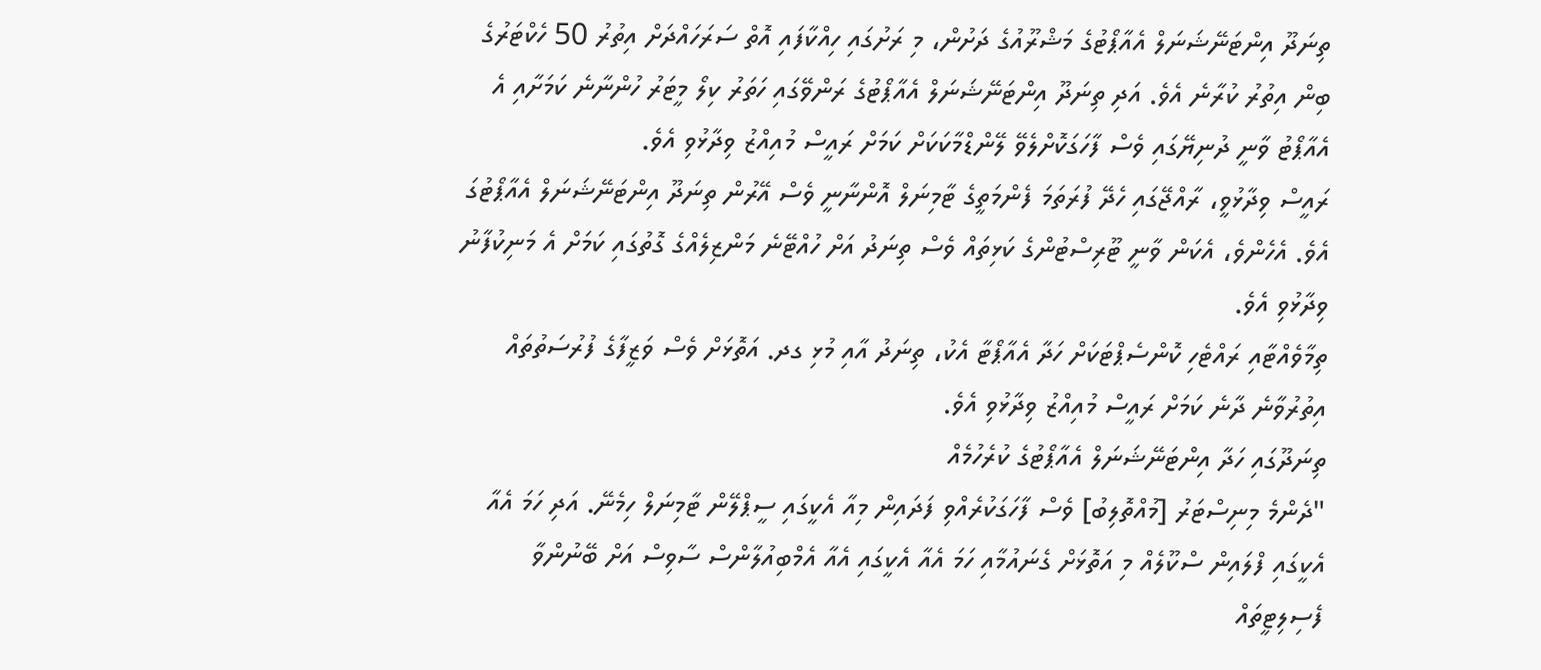ތިނަދޫ އިންޓަނޭޝަނަލް އެއާޕޯޓުގެ މަޝްރޫއުގެ ދަށުން، މި ރަށުގައި ހިއްކާފައި އޮތް ސަރަހައްދަށް އިތުރު 50 ހެކްޓަރުގެ ބިން އިތުރު ކުރާނެ އެވެ. އަދި ތިނަދޫ އިންޓަނޭޝަނަލް އެއާޕޯޓުގެ ރަންވޭގައި ހަތަރު ކިލޯ މީޓަރު ހުންނާނެ ކަމަށާއި އެ އެއާޕޯޓު ވާނީ ދުނިޔޭގައި ވެސް ފާހަގަކޮށްލެވޭ ލޭންޑްމާކަކަށް ކަމަށް ރައީސް މުއިއްޒު ވިދާޅުވި އެވެ.
ރައީސް ވިދާޅުވީ، ރާއްޖޭގައި ހެދޭ ފުރަތަމަ ފެންމަތީގެ ޓާމިނަލް އޮންނާނީ ވެސް އޭރުން ތިނަދޫ އިންޓަނޭޝަނަލް އެއާޕޯޓުގަ އެވެ. އެހެންވެ، އެކަން ވާނީ ޓޫރިސްޓުންގެ ކަޅިތައް ވެސް ތިނަދު އަށް ހުއްޓޭނެ މަންޒިލެއްގެ ގޮތުގައި ކަމަށް އެ މަނިކުފާނު ވިދާޅުވި އެވެ.
ތިމާވެއްޓާއި ރައްޓެހި ކޮންސެޕްޓަކަށް ހަދާ އެއާޕޯޓާ އެކު، ތިނަދު އާއި މުޅި ގދ. އަތޮޅަށް ވެސް ވަޒީފާގެ ފުރުސަތުތައް އިތުރުވާނެ ދާނެ ކަމަށް ރައީސް މުއިއްޒު ވިދާޅުވި އެވެ.
ތިނަދޫގައި ހަދާ އިންޓަނޭޝަނަލް އެއާޕޯޓުގެ ކުރެހުމެއް
"ދެންމެ މިނިސްޓަރު [މުއްތޮލިބު] ވެސް ފާހަގަކުރެއްވި ފަދައިން މިއާ އެކީގައި ސީޕްލޭން ޓާމިނަލް ހިމެނޭ. އަދި ހަމަ އެއާ އެކީގައި ފްލައިން ސްކޫލެއް މި އަތޮޅަށް ގެނައުމާއި ހަމަ އެއާ އެކީގައި އެއާ އެމްބިއުލާންސް ސާވިސް އަށް ބޭނުންވާ ފެސިލިޓީތައް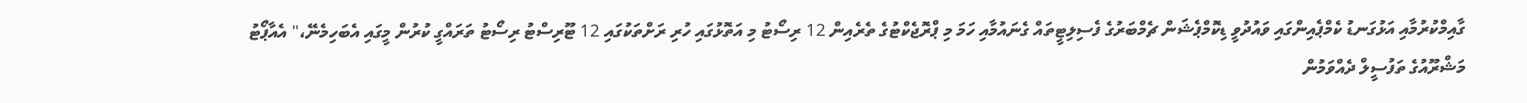ގާއިމްކުރުމާއި އަޅުގަނޑު ކެމްޕެއިންގައި ވައުދުވީ ޑިކޮމްޕެޝަން ޗެމްބަރުގެ ފެސިލިޓީތައް ގެނައުމާއި ހަމަ މި ޕްރޮޖެކްޓުގެ ތެރެއިން 12 ރިސޯޓު މި އަތޮޅުގައި ހުރި ރަށްތަކުގައި 12 ޓޫރިސްޓު ރިސޯޓު ތަރައްގީ ކުރުން މީގައި އެބަހިމެނޭ،" އެއާޕޯޓު މަޝްރޫއުގެ ތަފުސީލް ދެއްވަމުން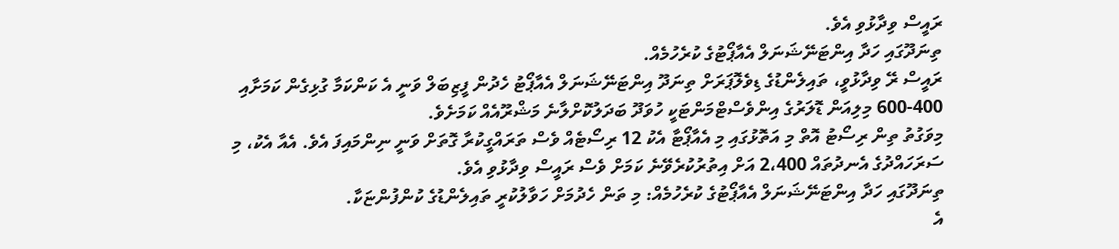ރައީސް ވިދާޅުވި އެވެ.
ތިނަދޫގައި ހަދާ އިންޓަނޭޝަނަލް އެއާޕޯޓުގެ ކުރެހުމެއް.
ރައީސް ރޭ ވިދާޅުވީ، ތައިލެންޑުގެ ޑިވެލޮޕަރަށް ތިނަދޫ އިންޓަނޭޝަނަލް އެއާޕޯޓު ހެދުން ފީޒިބަލް ވަނީ އެ ކަންކަމާ ގުޅިގެން ކަމަށާއި 400-600 މިލިއަން ޑޮލަރުގެ އިންވެސްޓްމަންޓަކީ ހުވަދޫ ބަދަލުކޮށްލާނެ މަޝްރޫއެއް ކަމަށެވެ.
މިވަގުތު ތިން ރިސޯޓު އޮތް މި އަތޮޅުގައި މި އެއާޕޯޓާ އެކު 12 ރިސޯޓެއް ވެސް ތަރައްގީކުރާ ގޮތަށް ވަނީ ނިންމައިފަ އެވެ. އެއާ އެކު، މި ސަރަހައްދުގެ އެނދުތައް 2،400 އަށް އިތުރުކުރެވޭނެ ކަމަށް ވެސް ރައީސް ވިދާޅުވި އެވެ.
ތިނަދޫގައި ހަދާ އިންޓަނޭޝަނަލް އެއާޕޯޓުގެ ކުރެހުމެއް: މި ތަން ހެދުމަށް ހަވާލުކުރީ ތައިލެންޑުގެ ކުންފުންޏަކާ.
އެ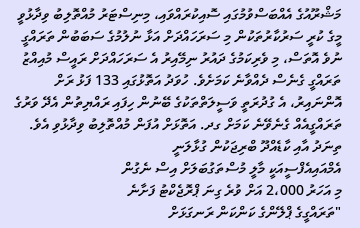މަޝްރޫއުގެ އެއްބަސްވުމުގައި ސޮއިކުރައްވައި، މިނިސްޓަރު މުއްތޮލިބު ވިދާޅުވީ މީގެ ކުރީ ސަރުކާރުތަކުން މި ސަރަހައްދަށް އަޅާ ނުލުމުގެ ސަބަބުން ތަރައްގީ ނުވެ އޮތަސް، މި ވެރިކަމުގެ ދައުރު ނިމޭއިރު އެ ސަރަހައްދަށް ރައީސް މުއިއްޒު ތަރައްގީ ގެނެސް ދެއްވާނެ ކަމަށެވެ. ހުވަދު އަތޮޅުގައި 133 ފަޅު ރަށް އޮންނައިރު، އެ ގުދުރަތީ ވަސީލަތްތަކުގެ ބޭނުން ހިފައި ރައްޔިތުން އެދޭ ވަރުގެ ތަރައްގީއެއް ގެނެވޭނެ ކަމަށް ގދ. އަތޮޅަށް އުފަން މުއްތޮލިބު ވިދާޅުވި އެވެ.
ތިނަދު އާއި ކާޑެއްދޫ ބްރިޖަކުން ގުޅާލަނީ
އެމްއައިއެފްސީއަކީ މާލީ މުސްތަގުބަލަށް އިސް ނެގުން
މި އަހަރު 2،000 އަށް ވުރެ ގިނަ ޕްރޮޖެކްޓު ފަށާނެ
"ތަރައްގީގެ ޕްލޭންގެ ކަންކަން ރަނގަޅަށް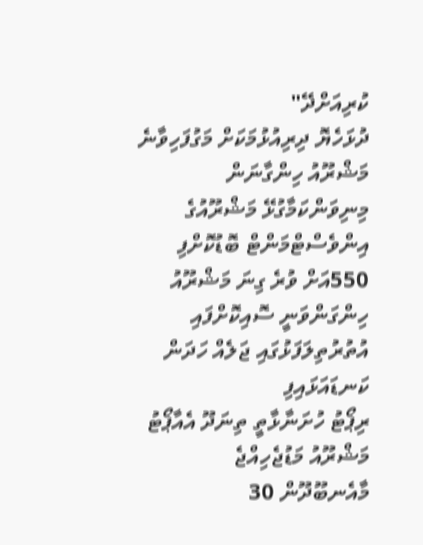ކުރިއަށްދޭ"
ދުޅަހެޔޮ ދިރިއުޅުމަކަށް މަގުފަހިވާނެ މަޝްރޫއު ހިންގާނަން
މިނިވަންކަމާގުޅޭ މަޝްރޫއުގެ އިންވެސްޓްމަންޓް ބޮޑުކޮށްފި
550އަށް ވުރެ ގިނަ މަޝްރޫއު ހިންގަންވަނީ ސޮއިކޮށްފައި
އުތުރުތިލަފަޅުގައި ޖަލެއް ހަދަން ކަނޑައަޅައިފި
ރިޕޯޓު ހުށަނާޅާތީ ތިނަދޫ އެއާޕޯޓު މަޝްރޫއު މަޑުޖެހިއްޖެ
މާއެނބޫދޫން 30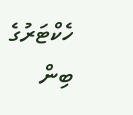ހެކްޓަރުގެ ބިން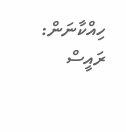ހިއްކާނަން: ރައީސް